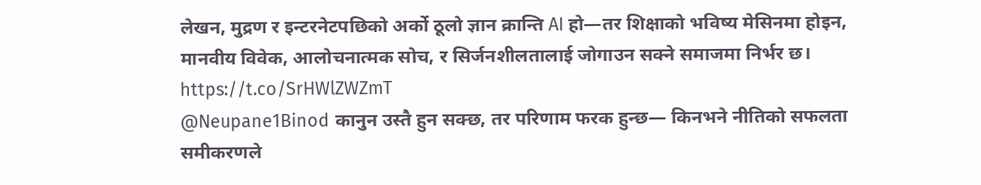लेखन, मुद्रण र इन्टरनेटपछिको अर्को ठूलो ज्ञान क्रान्ति AI हो—तर शिक्षाको भविष्य मेसिनमा होइन, मानवीय विवेक, आलोचनात्मक सोच, र सिर्जनशीलतालाई जोगाउन सक्ने समाजमा निर्भर छ। https://t.co/SrHWlZWZmT
@Neupane1Binod कानुन उस्तै हुन सक्छ, तर परिणाम फरक हुन्छ— किनभने नीतिको सफलता समीकरणले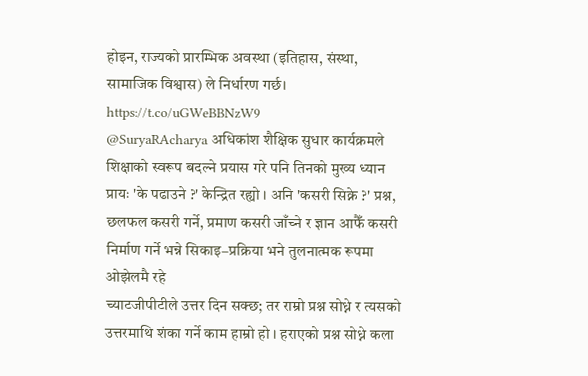होइन, राज्यको प्रारम्भिक अवस्था (इतिहास, संस्था, सामाजिक विश्वास) ले निर्धारण गर्छ। https://t.co/uGWeBBNzW9
@SuryaRAcharya अधिकांश शैक्षिक सुधार कार्यक्रमले शिक्षाको स्वरूप बदल्ने प्रयास गरे पनि तिनको मुख्य ध्यान प्रायः 'के पढाउने ?' केन्द्रित रह्यो । अनि 'कसरी सिक्ने ?' प्रश्न, छलफल कसरी गर्ने, प्रमाण कसरी जाँच्ने र ज्ञान आफैँ कसरी निर्माण गर्ने भन्ने सिकाइ–प्रक्रिया भने तुलनात्मक रूपमा ओझेलमै रहे
च्याटजीपीटीले उत्तर दिन सक्छ; तर राम्रो प्रश्न सोध्ने र त्यसको उत्तरमाथि शंका गर्ने काम हाम्रो हो । हराएको प्रश्न सोध्ने कला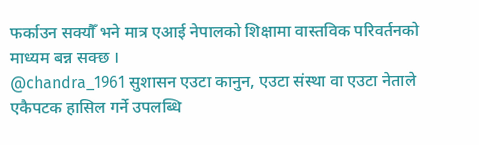फर्काउन सक्यौँ भने मात्र एआई नेपालको शिक्षामा वास्तविक परिवर्तनको माध्यम बन्न सक्छ ।
@chandra_1961 सुशासन एउटा कानुन, एउटा संस्था वा एउटा नेताले एकैपटक हासिल गर्ने उपलब्धि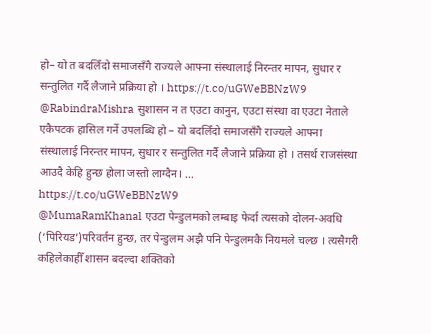हो– यो त बदलिँदो समाजसँगै राज्यले आफ्ना संस्थालाई निरन्तर मापन, सुधार र सन्तुलित गर्दै लैजाने प्रक्रिया हो । https://t.co/uGWeBBNzW9
@RabindraMishra सुशासन न त एउटा कानुन, एउटा संस्था वा एउटा नेताले एकैपटक हासिल गर्ने उपलब्धि हो – यो बदलिँदो समाजसँगै राज्यले आफ्ना संस्थालाई निरन्तर मापन, सुधार र सन्तुलित गर्दै लैजाने प्रक्रिया हो । तसर्थ राजसंस्था आउदै केहि हुन्छ होला जस्तो लाग्दैन। ...
https://t.co/uGWeBBNzW9
@MumaRamKhanal एउटा पेन्डुलमको लम्बाइ फेर्दा त्यसको दोलन-अवधि (‘पिरियड’)परिवर्तन हुन्छ, तर पेन्डुलम अझै पनि पेन्डुलमकै नियमले चल्छ । त्यसैगरी कहिलेकाहीँ शासन बदल्दा शक्तिको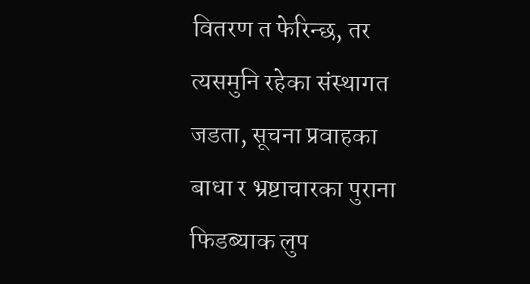वितरण त फेरिन्छ, तर त्यसमुनि रहेका संस्थागत जडता, सूचना प्रवाहका बाधा र भ्रष्टाचारका पुराना फिडब्याक लुप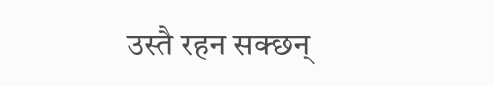उस्तै रहन सक्छन्